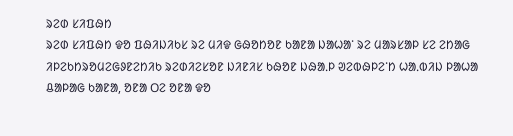ᱨᱮᱰ ᱥᱤᱯᱷᱴ
ᱨᱮᱰ ᱥᱤᱯᱷᱴ ᱫᱚ ᱯᱷᱤᱡᱤᱠᱥ ᱨᱮ ᱢᱤᱫ ᱜᱷᱚᱴᱚᱱ ᱠᱟᱱᱟ ᱡᱟᱦᱟᱸ ᱨᱮ ᱢᱟᱨᱥᱟᱞ ᱥᱮ ᱮᱴᱟᱜ ᱤᱞᱮᱠᱴᱨᱚᱢᱮᱜᱽᱱᱮᱴᱤᱠ ᱨᱮᱰᱤᱮᱥᱚᱱ ᱡᱤᱱᱤᱥ ᱠᱷᱚᱱ ᱡᱷᱟᱹᱞ ᱣᱮᱵᱷᱞᱮᱸᱴ ᱦᱟᱹᱵᱤᱡ ᱞᱟᱦᱟ ᱪᱟᱞᱟᱜ ᱠᱟᱱᱟ, ᱚᱱᱟ ᱛᱮ ᱚᱱᱟ ᱫᱚ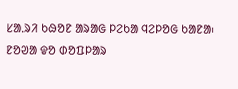ᱥᱟᱹᱨᱤ ᱠᱷᱚᱱ ᱟᱨᱟᱜ ᱞᱮᱠᱟ ᱧᱮᱞᱚᱜ ᱠᱟᱱᱟ᱾ ᱱᱚᱣᱟ ᱫᱚ ᱰᱚᱯᱞᱟᱨ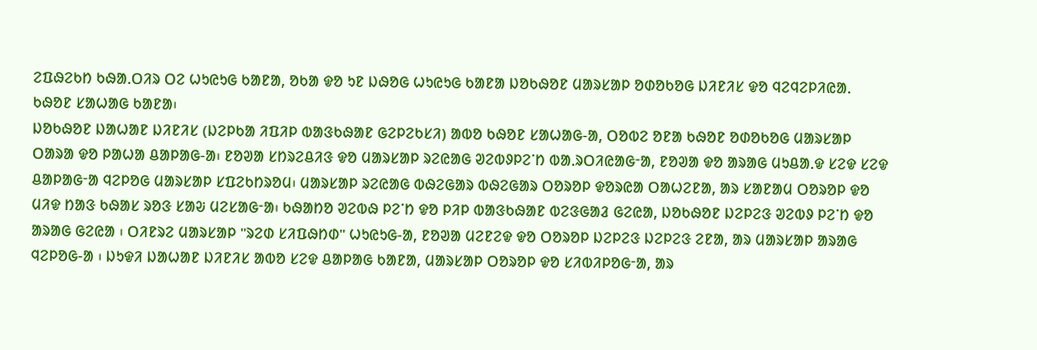ᱮᱯᱷᱮᱠᱴ ᱠᱷᱟᱹᱛᱤᱨ ᱛᱮ ᱦᱩᱭᱩᱜ ᱠᱟᱱᱟ, ᱚᱠᱟ ᱫᱚ ᱩᱱ ᱡᱷᱚᱜ ᱦᱩᱭᱩᱜ ᱠᱟᱱᱟ ᱡᱚᱠᱷᱚᱱ ᱢᱟᱨᱥᱟᱞ ᱚᱰᱚᱠᱚᱜ ᱡᱤᱱᱤᱥ ᱫᱚ ᱧᱮᱧᱮᱞᱤᱭᱟᱹ ᱠᱷᱚᱱ ᱥᱟᱦᱟᱜ ᱠᱟᱱᱟ᱾
ᱡᱚᱠᱷᱚᱱ ᱡᱟᱦᱟᱱ ᱡᱤᱱᱤᱥ (ᱡᱮᱞᱠᱟ ᱤᱯᱤᱞ ᱵᱟᱝᱠᱷᱟᱱ ᱜᱮᱞᱮᱠᱥᱤ) ᱟᱵᱚ ᱠᱷᱚᱱ ᱥᱟᱦᱟᱜ-ᱟ, ᱛᱚᱵᱮ ᱚᱱᱟ ᱠᱷᱚᱱ ᱚᱰᱚᱠᱚᱜ ᱢᱟᱨᱥᱟᱞ ᱛᱟᱨᱟ ᱫᱚ ᱞᱟᱦᱟ ᱪᱟᱞᱟᱜ-ᱟ᱾ ᱱᱚᱣᱟ ᱥᱴᱨᱮᱪᱤᱝ ᱫᱚ ᱢᱟᱨᱥᱟᱞ ᱨᱮᱭᱟᱜ ᱣᱮᱵᱽᱞᱮᱸᱴ ᱵᱟᱹᱨᱛᱤᱭᱟᱜᱼᱟ, ᱱᱚᱣᱟ ᱫᱚ ᱟᱨᱟᱜ ᱢᱩᱪᱟᱹᱫ ᱥᱮᱫ ᱥᱮᱫ ᱪᱟᱞᱟᱜᱼᱟ ᱧᱮᱞᱚᱜ ᱢᱟᱨᱥᱟᱞ ᱥᱯᱮᱠᱴᱨᱚᱢ᱾ ᱢᱟᱨᱥᱟᱞ ᱨᱮᱭᱟᱜ ᱵᱷᱮᱜᱟᱨ ᱵᱷᱮᱜᱟᱨ ᱛᱚᱨᱚᱞ ᱫᱚᱨᱭᱟ ᱛᱟᱦᱮᱱᱟ, ᱟᱨ ᱥᱟᱱᱟᱢ ᱛᱚᱨᱚᱞ ᱫᱚ ᱢᱤᱫ ᱴᱟᱝ ᱠᱷᱟᱥ ᱨᱚᱝ ᱥᱟᱶ ᱢᱮᱥᱟᱜᱼᱟ᱾ ᱠᱷᱟᱴᱚ ᱣᱮᱵᱷ ᱞᱮᱸᱴ ᱫᱚ ᱞᱤᱞ ᱵᱟᱝᱠᱷᱟᱱ ᱵᱮᱝᱜᱟᱲ ᱜᱮᱭᱟ, ᱡᱚᱠᱷᱚᱱ ᱡᱮᱞᱮᱝ ᱣᱮᱵᱽ ᱞᱮᱸᱴ ᱫᱚ ᱟᱨᱟᱜ ᱜᱮᱭᱟ ᱾ ᱛᱤᱱᱨᱮ ᱢᱟᱨᱥᱟᱞ "ᱨᱮᱰ ᱥᱤᱯᱷᱴᱰ" ᱦᱩᱭᱩᱜ-ᱟ, ᱱᱚᱣᱟ ᱢᱮᱱᱮᱫ ᱫᱚ ᱛᱚᱨᱚᱞ ᱡᱮᱞᱮᱝ ᱡᱮᱞᱮᱝ ᱮᱱᱟ, ᱟᱨ ᱢᱟᱨᱥᱟᱞ ᱟᱨᱟᱜ ᱧᱮᱞᱚᱜ-ᱟ ᱾ ᱡᱩᱫᱤ ᱡᱟᱦᱟᱱ ᱡᱤᱱᱤᱥ ᱟᱵᱚ ᱥᱮᱫ ᱪᱟᱞᱟᱜ ᱠᱟᱱᱟ, ᱢᱟᱨᱥᱟᱞ ᱛᱚᱨᱚᱞ ᱫᱚ ᱥᱤᱵᱤᱞᱚᱜᱼᱟ, ᱟᱨ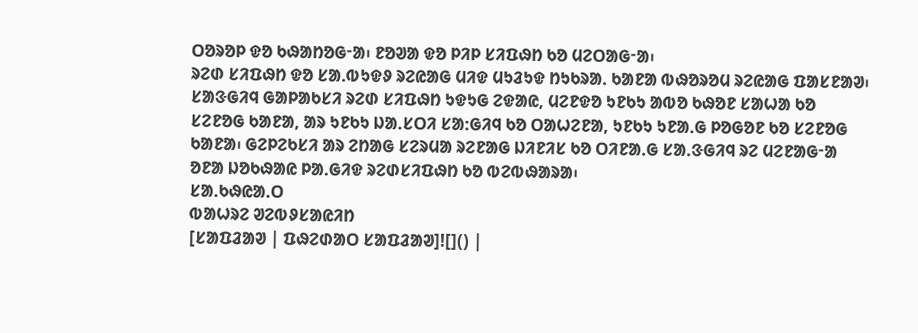ᱛᱚᱨᱚᱞ ᱫᱚ ᱠᱷᱟᱴᱚᱜᱼᱟ᱾ ᱱᱚᱣᱟ ᱫᱚ ᱞᱤᱞ ᱥᱤᱯᱷᱴ ᱠᱚ ᱢᱮᱛᱟᱜᱼᱟ᱾
ᱨᱮᱰ ᱥᱤᱯᱷᱴ ᱫᱚ ᱥᱟᱹᱵᱩᱫᱽ ᱨᱮᱭᱟᱜ ᱢᱤᱫ ᱢᱩᱲᱩᱫ ᱴᱩᱠᱨᱟᱹ ᱠᱟᱱᱟ ᱵᱷᱚᱨᱚᱢ ᱨᱮᱭᱟᱜ ᱯᱟᱥᱱᱟᱣ᱾ ᱥᱟᱝᱜᱤᱧ ᱜᱟᱞᱟᱠᱥᱤ ᱨᱮᱰ ᱥᱤᱯᱷᱴ ᱩᱫᱩᱜ ᱮᱫᱟᱭ, ᱢᱮᱱᱫᱚ ᱩᱱᱠᱩ ᱟᱵᱚ ᱠᱷᱚᱱ ᱥᱟᱦᱟ ᱠᱚ ᱥᱮᱱᱚᱜ ᱠᱟᱱᱟ, ᱟᱨ ᱩᱱᱠᱩ ᱡᱟᱹᱥᱛᱤ ᱥᱟᱺᱜᱤᱧ ᱠᱚ ᱛᱟᱦᱮᱱᱟ, ᱩᱱᱠᱩ ᱩᱱᱟᱹᱜ ᱞᱚᱜᱚᱱ ᱠᱚ ᱥᱮᱱᱚᱜ ᱠᱟᱱᱟ᱾ ᱜᱮᱞᱮᱠᱥᱤ ᱟᱨ ᱮᱴᱟᱜ ᱥᱮᱨᱢᱟ ᱨᱮᱱᱟᱜ ᱡᱤᱱᱤᱥ ᱠᱚ ᱛᱤᱱᱟᱹᱜ ᱥᱟᱹᱝᱜᱤᱧ ᱨᱮ ᱢᱮᱱᱟᱜᱼᱟ ᱚᱱᱟ ᱡᱚᱠᱷᱟᱭ ᱞᱟᱹᱜᱤᱫ ᱨᱮᱰᱥᱤᱯᱷᱴ ᱠᱚ ᱵᱮᱵᱷᱟᱨᱟ᱾
ᱥᱟᱹᱠᱷᱭᱟᱹᱛ
ᱵᱟᱦᱨᱮ ᱣᱮᱵᱽᱥᱟᱭᱤᱴ
[ᱥᱟᱯᱲᱟᱣ | ᱯᱷᱮᱰᱟᱛ ᱥᱟᱯᱲᱟᱣ]![]() |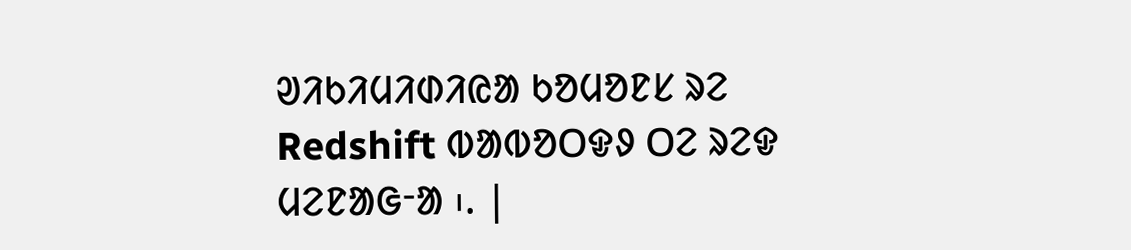ᱣᱤᱠᱤᱢᱤᱰᱤᱭᱟ ᱠᱚᱢᱚᱱᱥ ᱨᱮ Redshift ᱵᱟᱵᱚᱛᱫᱽ ᱛᱮ ᱨᱮᱫ ᱢᱮᱱᱟᱜᱼᱟ ᱾. |